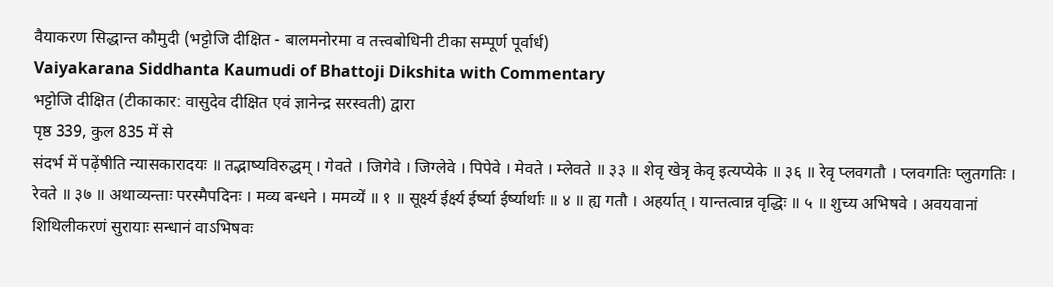वैयाकरण सिद्धान्त कौमुदी (भट्टोजि दीक्षित - बालमनोरमा व तत्त्वबोधिनी टीका सम्पूर्ण पूर्वार्ध)
Vaiyakarana Siddhanta Kaumudi of Bhattoji Dikshita with Commentary
भट्टोजि दीक्षित (टीकाकार: वासुदेव दीक्षित एवं ज्ञानेन्द्र सरस्वती) द्वारा
पृष्ठ 339, कुल 835 में से
संदर्भ में पढ़ेंषीति न्यासकारादयः ॥ तद्भाष्यविरुद्धम् । गेवते । जिगेवे । जिग्लेवे । पिपेवे । मेवते । म्लेवते ॥ ३३ ॥ शेवृ खेत्रृ केवृ इत्यप्येके ॥ ३६ ॥ रेवृ प्लवगतौ । प्लवगतिः प्लुतगतिः । रेवते ॥ ३७ ॥ अथाव्यन्ताः परस्मैपदिनः । मव्य बन्धने । ममव्ये॑ ॥ १ ॥ सूर्क्ष्य ईर्क्ष्य ईर्ष्या ईर्ष्यार्थाः ॥ ४ ॥ ह्य गतौ । अहर्यात् । यान्तत्वान्न वृद्धिः ॥ ५ ॥ शुच्य अभिषवे । अवयवानां शिथिलीकरणं सुरायाः सन्धानं वाऽभिषवः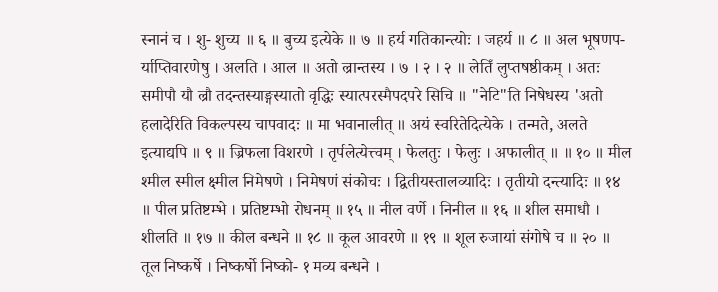स्नानं च । शु- शुच्य ॥ ६ ॥ बुच्य इत्येके ॥ ७ ॥ हर्य गतिकान्त्योः । जहर्य ॥ ८ ॥ अल भूषणप- र्याप्तिवारणेषु । अलति । आल ॥ अतो ल्रान्तस्य । ७ । २ । २ ॥ लेतिँ लुप्तषष्ठीकम् । अतः समीपौ यौ ल्रौ तदन्तस्याङ्गस्यातो वृद्धिः स्यात्परस्मैपदपरे सिचि ॥ "नेटि"ति निषेधस्य 'अतो हलादेरिति विकल्पस्य चापवादः ॥ मा भवानालीत् ॥ अयं स्वरितेदित्येके । तन्मते, अलते इत्याद्यपि ॥ ९ ॥ ज्रिफला विशरणे । तृर्पलेत्येत्त्वम् । फेलतुः । फेलुः । अफालीत् ॥ ॥ १० ॥ मील श्मील स्मील क्ष्मील निमेषणे । निमेषणं संकोचः । द्वितीयस्तालव्यादिः । तृतीयो दन्त्यादिः ॥ १४ ॥ पील प्रतिष्टम्भे । प्रतिष्टम्भो रोधनम् ॥ १५ ॥ नील वर्णे । निनील ॥ १६ ॥ शील समाधौ । शीलति ॥ १७ ॥ कील बन्धने ॥ १८ ॥ कूल आवरणे ॥ १९ ॥ शूल रुजायां संगोषे च ॥ २० ॥ तूल निष्कर्षे । निष्कर्षो निष्को- १ मव्य बन्धने ।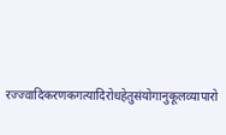रज्ज्वादिकरणकगत्यादिरोधहेतुसंयोगानुकूलव्यापारो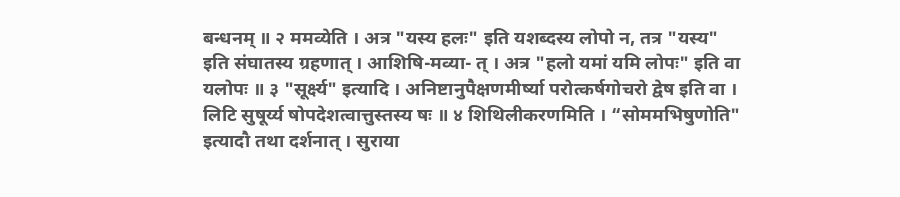बन्धनम् ॥ २ ममव्येति । अत्र "यस्य हलः" इति यशब्दस्य लोपो न, तत्र "यस्य" इति संघातस्य ग्रहणात् । आशिषि-मव्या- त् । अत्र "हलो यमां यमि लोपः" इति वा यलोपः ॥ ३ "सूर्क्ष्य" इत्यादि । अनिष्टानुपैक्षणमीर्ष्या परोत्कर्षगोचरो द्वेष इति वा । लिटि सुषूर्य्य षोपदेशत्वात्तुस्तस्य षः ॥ ४ शिथिलीकरणमिति । “सोममभिषुणोति" इत्यादौ तथा दर्शनात् । सुराया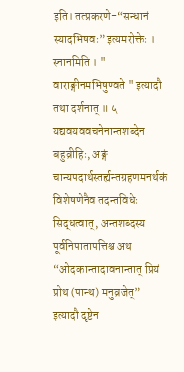इति। तत्प्रकरणे-“सन्धानं स्यादभिषवः” इत्यमरोक्तेः । स्नानमिति । " वाराङ्गीनमभिषुण्वते " इत्यादौ तथा दर्शनात् ॥ ५ यद्यवयववचनेनान्तशब्देन बहुव्रीहिः, अङ्गं चान्यपदार्थस्तर्ह्यन्तग्रहणमनर्थकं विशेषणेनैव तदन्तविधेः सिद्धत्वात्, अन्तशब्दस्य पूर्वनिपातापत्तिश्च अथ “ओदकान्तादावनान्तात् प्रियं प्रोथ (पान्थ) मनुव्रजेत्” इत्यादौ दृष्टेन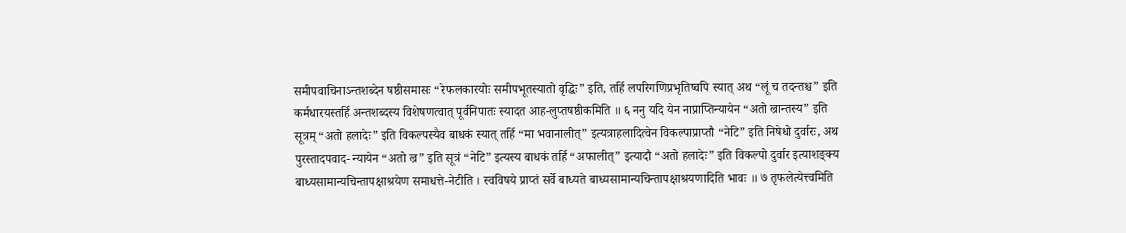समीपवाचिनाऽन्तशब्देन षष्ठीसमासः “रेफलकारयोः समीपभूतस्यातो वृद्धिः” इति, तर्हि लपरिगणिप्रभृतिष्वपि स्यात् अथ “लूं च तदन्तश्च” इति कर्मधारयस्तर्हि अन्तशब्दस्य विशेषणत्वात् पूर्वनिपातः स्यादत आह-लुप्तषष्ठीकमिति ॥ ६ ननु यदि येन नाप्राप्तिन्यायेन “अतो ल्रान्तस्य” इति सूत्रम् “अतो हलादेः” इति विकल्पस्यैव बाधकं स्यात् तर्हि “मा भवानालीत्” इत्यत्राहलादित्वेन विकल्पाप्राप्तौ “नेटि” इति निषेधो दुर्वारः, अथ पुरस्तादपवाद- न्यायेन “अतो ल्र” इति सूत्रं “नेटि” इत्यस्य बाधकं तर्हि “अफालीत्” इत्यादौ “अतो हलादेः” इति विकल्पो दुर्वार इत्याशङ्क्य बाध्यसामान्यचिन्तापक्षाश्रयेण समाधत्ते-नेटीति । स्वविषये प्राप्तं सर्वे बाध्यते बाध्यसामान्यचिन्तापक्षाश्रयणादिति भावः ॥ ७ तृफलेत्येत्त्वमिति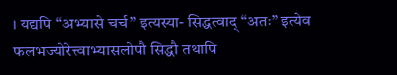। यद्यपि “अभ्यासे चर्च” इत्यस्या- सिद्धत्वाद् “अतः” इत्येव फलभज्योरेत्त्वाभ्यासलोपौ सिद्धौ तथापि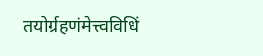तयोर्ग्रहणंमेत्त्वविधिं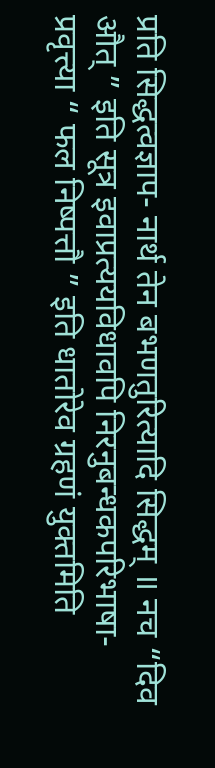प्रति सिद्धत्वज्ञाप- नार्थ तेन बभणतुरित्यादि सिद्धम् ॥ नच “दिव औत् ” इति सूत्र इवाप्रत्ययविधावपि निरनुबन्धकपरिभाषा- प्रवृत्त्या “ फल निष्पत्तौ ” इति धातोरेव ग्रहणं युक्तमिति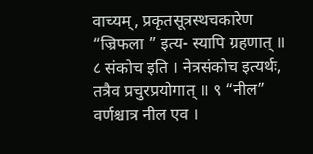वाच्यम्, प्रकृतसूत्रस्थचकारेण “ज्रिफला ” इत्य- स्यापि ग्रहणात् ॥ ८ संकोच इति । नेत्रसंकोच इत्यर्थः, तत्रैव प्रचुरप्रयोगात् ॥ ९ “नील” वर्णश्चात्र नील एव ।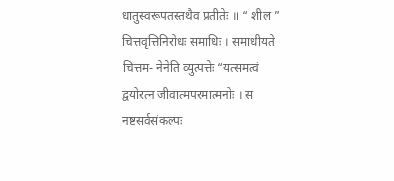धातुस्वरूपतस्तथैव प्रतीतेः ॥ “ शील ” चित्तवृत्तिनिरोधः समाधिः । समाधीयते चित्तम- नेनेति व्युत्पत्तेः “यत्समत्वं द्वयोरत्न जीवात्मपरमात्मनोः । स नष्टसर्वसंकल्पः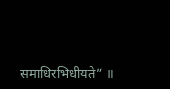समाधिरभिधीयते” ॥